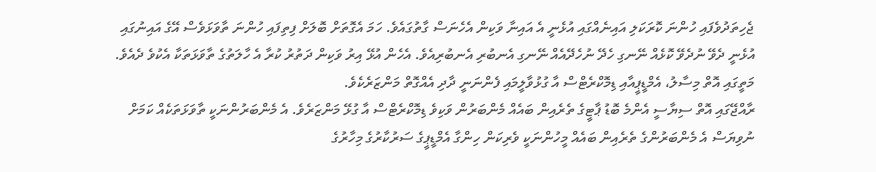ޖެހިތަދުވެފައި ހުންނަ ކޮރަކަލި އައިނެއްގައި އުޅެނީ އެ އައިނާ ވަކިން އެހެނަސް ގާތުގައެވެ. ހަމަ އެގޮތަށް ބޮލަށް ފިތިފައި ހުންނަ ތާވަޅަވެސް އޭގެ އައިނުގައި އުޅެނީ ދެވޭ ނުދެވޭ ކޮޅެއް ނޭނގި ހެދޭ ނުހެދޭއެއް ނޭނގި އެނބުރި އެނބުރިއެވެ. އެހެން އުޅޭ އިރު ވަކިން ދަތުރު ކުރާ އެ ހާލަތުގެ ތާވަޅަތަކާ އެކުވެ ދެއެވެ.
މަތީގައި އޮތް މިސާލު، އެމްޑީޕީއާއި ޑިމޮކްރެޓްސް އާ ގުޅުވާލީމައި ފެންނަނީ ދާދި އެއްގޮތް މަންޒަރެކެވެ.
ރާއްޖޭގައި އޮތް ސިޔާސީ އެންމެ ބޮޑު ޕާޓީގެ ތެރެއިން ބައެއް މެންބަރުން ވަކިވެ ޑިމޮކްރެޓްސް އާ ގުޅޭ މަންޒަރެވެ. އެ މެންބަރުންނަކީ ތާވަޅަތަކެއް ކަމަށް ނުވިޔަސް އެ މެންބަރުންގެ ތެރެއިން ބައެއް މީހުންނަކީ ވެރިކަން ހިންގާ އެމްޑީޕީގެ ސަރުކާރުގެ މިހާރުގެ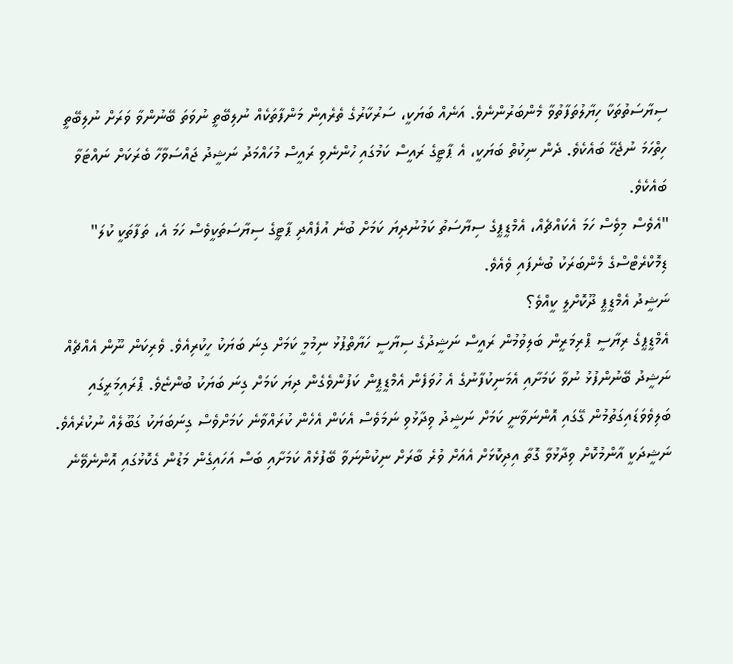ސިޔާސަތުތަކާ ހިޔާލުތަފާތުވާ މެންބަރުންނެވެ. އަނެއް ބަޔަކީ، ސަރުކާރުގެ ތެރެއިން މަންފާތަކެއް ނުލިބޭތީ ނުވަތަ ބޭނުންވާ ވަރަށް ނުލިބޭތީ ހިތްހަމަ ނުޖެހޭ ބައެކެވެ. ދެން ނިކުތް ބަޔަކީ، އެ ޕާޓީގެ ރައީސް ކަމުގައި ހުންނެވި ރައީސް މުހައްމަދު ނަޝީދު ޖައްސަވާހާ ބެރަކަށް ނައްޓަވާ ބައެކެވެ.
"އެވެސް މިވެސް ހަމަ އެކައްޗެއް، އެމްޑީޕީގެ ސިޔާސަތު ކަމުނުދިޔަ ކަމަށް ބުނެ އުފެއްދި ޕާޓީގެ ސިޔާސަތަކީވެސް ހަމަ އެ، ތަފާތަކީ ކުލަ" ޑިމޮކްރެޓްސްގެ މެންބަރަކު ބުނެފައި ވެއެވެ.
ނަޝީދު އެމްޑީޕީ ދޫކޮށްލީ ކީއްވެ؟
އެމްޑީޕީގެ ރިޔާސީ ޕްރިމަރީން ބަލިވުމުން ރައީސް ނަޝީދުގެ ސިޔާސީ ހަޔާތްޕުޅު ނިމުމީ ކަމަށް ގިނަ ބަޔަކު ހީކުރިއެވެ. ވެރިކަން ނޫން އެއްޗެއް ނަޝީދު ބޭނުންފުޅު ނުވާ ކަމަށާއި އެމަނިކުފާނުގެ އެ ހުވަފެން އެމްޑީޕީން ކަފުންވެގެން ދިޔަ ކަމަށް ގިނަ ބަޔަކު ބުންޏެވެ. ޕްރައިމަރީގައި ބަލިވެވަޑައިގަތުމުން ގޭގައި އޮންނަވާނީ ކަމަށް ނަޝީދު ވިދާޅުވި ނަމަވެސް އެކަން އެހެން ކުރައްވާނެ ކަމަށްވެސް ގިނަބަޔަކު ގަބޫލެއް ނުކުރެއެވެ. ނަޝީދަކީ އާންމުކޮށް ވިދާޅުވާ ގޮތާ އިދިކޮޅަށް އެއަށް ވުރެ ބާރަށް ނިކުންނަވާ ބޭފުޅެއް ކަމަށާއި ބަސް އަހައިގެން މަޑުން ގެކޮޅުގައި އޮންނެވޭނެ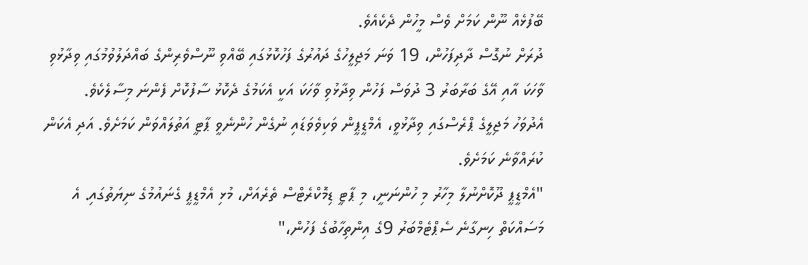ބޭފުޅެއް ނޫން ކަމަށް ވެސް މީހުން ދެކެއެވެ.
ދުރަށް ނުގޮސް ދާދިފަހުން، 19 ވަނަ މަޖިލީހުގެ ދައުރުގެ ފަހުކޮޅުގައި ބޭއްވި ނޫސްވެރިންގެ ބައްދަލުވުމުގައި ވިދާޅުވި ވާހަކަ އާއި އޭގެ ބަރާބަރު 3 ދުވަސް ފަހުން ވިދާޅުވި ވާހަކަ އަކީ އެކަމުގެ ދެކޮޅު ސާފުކޮށް ފެންނަ މިސާލެކެވެ.
އެދުވަހު މަޖިލީގެ ޕްރެސްގައި ވިދާޅުވީ، އެމްޑީޕީން ވަކިވެވަޑައި ނުގެން ހުންނެވީ ޕާޓީ އަތުލައްވަން ކަމަށެވެ. އަދި އެކަން ކުރައްވާނެ ކަމަށެވެ.
"އެމްޑީޕީ ދޫކޮށްނުލާ މިހާރު މި ހުންނަނީ، މި ޕާޓީ ޑިމޮކްރެޓްސް ތެރެއަށް، މުޅި އެމްޑީޕީ ގެނައުމުގެ ނިޔަތުގައި. އެ މަސައްކަތް ހިނގާނެ ސެޕްޓެމްބަރު 9ގެ އިންތިހާބުގެ ފަހުން،"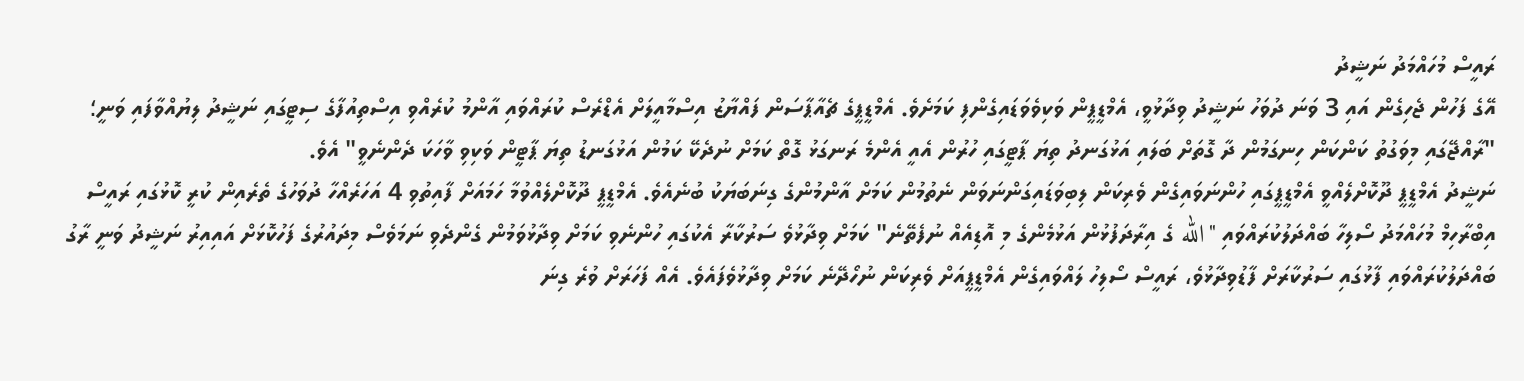ރައީސް މުހައްމަދު ނަޝީދު
އޭގެ ފަހުން ޖެހިގެން އައި 3 ވަނަ ދުވަހު ނަޝީދު ވިދާޅުވީ، އެމްޑީޕީން ވަކިވެވަޑައިގެންފި ކަމަށެވެ. އެމްޑީޕީގެ ޗެއާޕާސަން ފައްޔާޒު އިސްމާއީލަށް އެޑްރެސް ކުރައްވައި އާންމު ކުރެއްވި އިސްތިއުފާގެ ސިޓީގައި ނަޝީދު ލިޔުއްވާފައި ވަނީ؛ "ރާއްޖޭގައި މިވަގުތު ކަންކަން ހިނގަމުން ދާ ގޮތަށް ބަލައި އަޅުގަނދު ތިޔަ ޕާޓީގައި ހުރުން އެއީ އެންމެ ރަނގަޅު ގޮތް ކަމަށް ނުދެކޭ ކަމުން އަޅުގަނޑު ތިޔަ ޕާޓީން ވަކިވި ވާހަކަ ދެންނެވީ" އެވެ.
ނަޝީދު އެމްޑީޕީ ދޫކޮށްލެއްވީ އެމްޑީޕީގައި ހުންނަވައިގެން ވެރިކަން ލިބިވަޑައިގަންނަވަން ނެތުމުން ކަމަށް އާންމުންގެ ގިނަބަޔަކު ބުނެއެވެ. އެމްޑީޕީ ދޫކޮށްލެއްވުމާ ހަމައަށް ފާއިތުވި 4 އަހަރެއްހާ ދުވަހުގެ ތެރެއިން ކުރީ ކޮޅުގައި ރައީސް އިބްރާހިމް މުހައްމަދު ސޯލިހާ ބައްދަލުކުރައްވައި "الله ގެ އިރާދަފުޅުން އަޅުމެންގެ މި އޮޑިއެއް ނުފެތޭނެ" ކަމަށް ވިދާޅުވެ ސަރުކާރާ އެކުގައި ހުންނެވި ކަމަށް ވިދާޅުވަމުން ގެންދެވި ނަމަވެސް މިދައުރުގެ ފަހުކޮޅަށް އައިއިރު ނަޝީދު ވަނީ ރާގު ބައްދަލުކުރައްވައި ފާޅުގައި ސަރުކާރަށް ފާޑުވިދާޅުވެ، ރައީސް ސޯލިހު ލައްވައިގެން އެމްޑީޕީއަށް ވެރިކަން ނުހޯދޭނެ ކަމަށް ވިދާޅުވެފައެވެ. އެއް ފަހަރަށް ވުރެ ގިނަ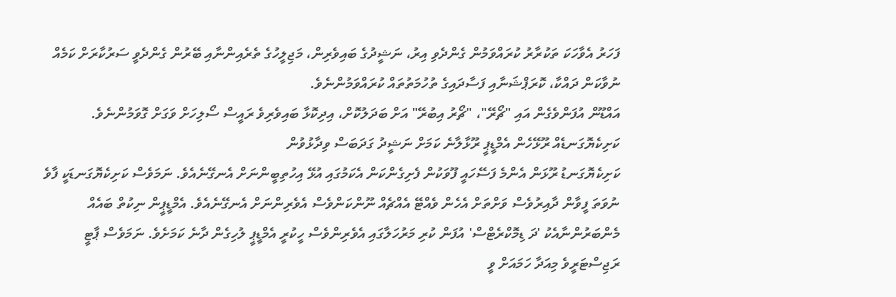ފަހަރު އެވާހަކަ ތަކުރާރު ކުރައްވަމުން ގެންދެވި އިރު، ނަޝީދުގެ ބައިވެރިން، މަޖިލީހުގެ ތެރެއިންނާއި ބޭރުން ގެންދެވީ ސަރުކާރަށް ކަމެއް ނުވާކަން ދައްކާ، ކޮރަޕްޝަނާއި ފަސާދައިގެ ތުހުމަތުތައް ކުރައްވަމުންނެވެ.
އައްޑޫން އުފަންވެގެން އައި "ޗޯރޭ"، "ޗޯރު އިބުރޭ" އަށް ބަދަލުކޮށް، އިދިކޮޅާ ބައިވެރިވެ ރައީސް ސޯލިހަށް ވަގަށް ގޮވަމުންނެވެ.
ކަށިކެޔޮގަނޑެއް ރޫޅޭހެން އެމްޑީޕީ ރޫޅާލާނެ ކަމަށް ނަޝީދު ގަދަބަސް ވިދާޅުވުން
ކަށިކެޔޮގަނޑު ރޫޅަން އެންމެ ފަސޭހައީ ފޫވަކުން ފެށިގެންކަން އެކަމުގައި އުޅޭ އިހުތިބީންނަށް އެނގޭނެއެވެ. ނަމަވެސް ކަށިކެޔޮގަނޑަކީ ފާވެ ނުވަތަ ފީވާން ދާއިރުވެސް ވަށްތަށް އެހެން ވެއްޓޭ އެއްޗެއް ނޫންކަންވެސް އެވެރިންނަށް އެނގޭނެއެވެ. އެމްޑީޕީން ނިކުތް ބައެއް މެންބަރުންނާއެކު 'ދަ ޑިމޮކްރެޓްސް' އުފަން ކުރި މަރުހަލާގައި އެވެރިންވެސް ހީކުރީ އެމްޑީޕީ ލުހިގެން ދާނެ ކަމަށެވެ. ނަމަވެސް ޕާޓީ ރަޖިސްޓަރީވެ މިއަދާ ހަމައަށް ވީ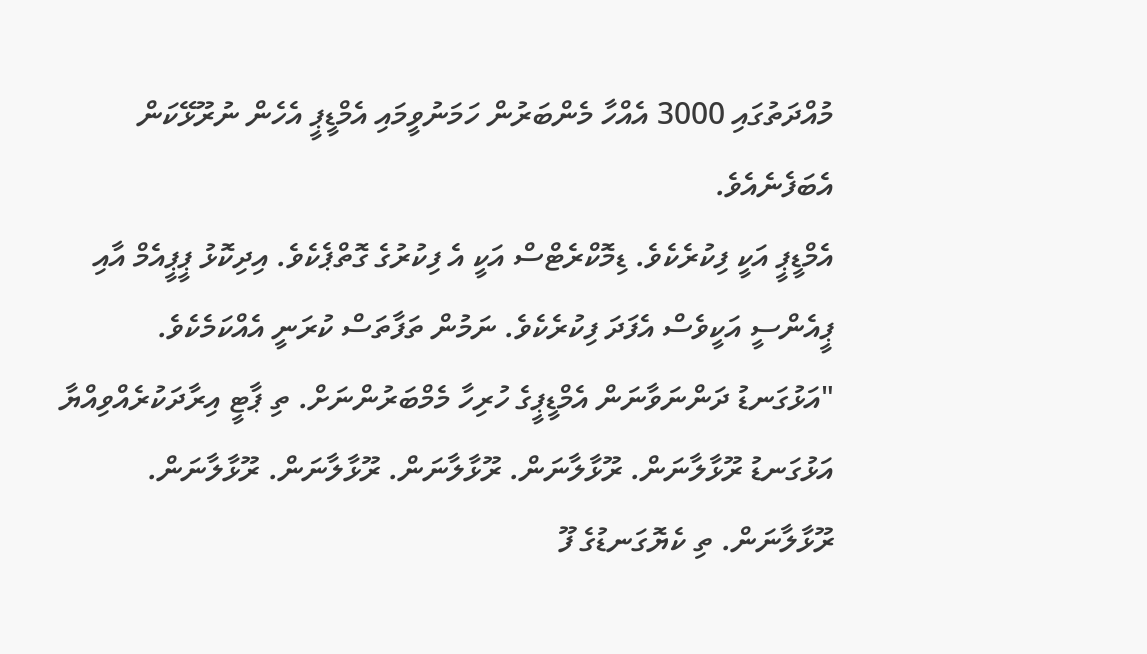މުއްދަތުގައި 3000 އެއްހާ މެންބަރުން ހަމަނުވީމައި އެމްޑީޕީ އެހެން ނުރޫޅޭކަން އެބަފެނެއެވެ.
އެމްޑީޕީ އަކީ ފިކުރެކެވެ. ޑިމޮކްރެޓްސް އަކީ އެ ފިކުރުގެ ގޮތްޕެކެވެ. އިދިކޮޅު ޕީޕީއެމް އާއި ޕީއެންސީ އަކީވެސް އެފަދަ ފިކުރެކެވެ. ނަމުން ތަފާތަސް ކުރަނީ އެއްކަމެކެވެ.
"އަޅުގަނޑު ދަންނަވާނަން އެމްޑީޕީގެ ހުރިހާ މެމްބަރުންނަށް. ތި ޕާޓީ އިރާދަކުރެއްވިއްޔާ އަޅުގަނޑު ރޫޅާލާނަން. ރޫޅާލާނަން. ރޫޅާލާނަން. ރޫޅާލާނަން. ރޫޅާލާނަން. ރޫޅާލާނަން. ތި ކެޔޮގަނޑުގެ ފޫ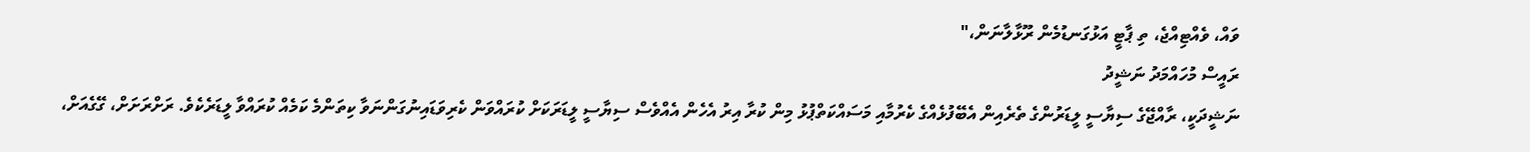ވައް، ވެއްޓިއްޖެ، ތި ޕާޓީ އަޅުގަނޑުމެން ރޫޅާލާނަން،"
ރައީސް މުހައްމަދު ނަޝީދު
ނަޝީދަކީ، ރާއްޖޭގެ ސިޔާސީ ލީޑަރުންގެ ތެރެއިން އެބޭފުޅެއްގެ ކެރުމާއި މަސައްކަތްޕުޅު މިން ކުރާ އިރު އެހެން އެއްވެސް ސިޔާސީ ލީޑަރަކަށް ކުރައްވަން ކެރިވަޑައިނުގަންނަވާ ކިތަންމެ ކަމެއް ކުރައްވާ ލީޑަރެކެވެ. ރަށްރަށަށް، ގޭގެއަށް،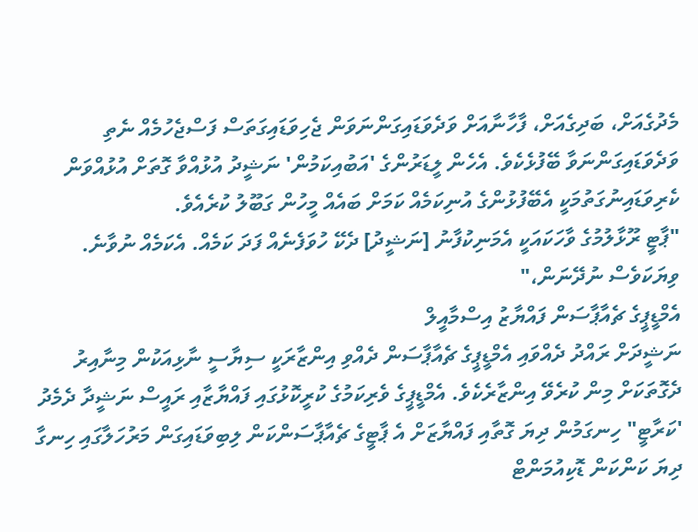މެދުގެއަށް، ބަދިގެއަށް، ފާހާނާއަށް ވަދެވަޑައިގަންނަވަން ޖެހިވަޑައިގަތަސް ފަސްޖެހުމެއް ނެތި ވަދެވަޑައިގަންނަވާ ބޭފުޅެކެވެ. އެހެން ލީޑަރުންގެ 'އަބުއިކަމުން' ނަޝީދު އުޅުއްވާ ގޮތަށް އުޅުއްވަން ކެރިވަޑައިނުގަތުމަކީ އެބޭފުޅުންގެ އުނިކަމެއް ކަމަށް ބައެއް މީހުން ގަބޫލު ކުރެއެވެ.
"ޕާޓީ ރޫޅާލުމުގެ ވާހަކައަކީ އެމަނިކުފާނު [ނަޝީދު] ދެކޭ ހުވަފެނެއް ފަދަ ކަމެއް. އެކަމެއް ނުވާނެ. ވިޔަކަވެސް ނުދޭނަން،"
އެމްޑީޕީގެ ޗެއާޕާސަން ފައްޔާޒު އިސްމާއީލް
ނަޝީދަށް ރައްދު ދެއްވައި އެމްޑީޕީގެ ޗެއާޕާސަން ދެއްވި އިންޒާރަކީ ސިޔާސީ ނާޅިއަކުން މިނާއިރު ދެގޮތަކަށް މިން ކުރެވޭ އިންޒާރެކެވެ. އެމްޑީޕީގެ ވެރިކަމުގެ ކުރީކޮޅުގައި ފައްޔާޒާއި ރައީސް ނަޝީދާ ދެމެދު 'ކަރާޓީ" ހިނގަމުން ދިޔަ ގޮތާއި ފައްޔާޒަށް އެ ޕާޓީގެ ޗެއާޕާސަންކަން ލިބިވަޑައިގަން މަރުހަލާގައި ހިނގާ ދިޔަ ކަންކަން ޑޮކިއުމަންޓް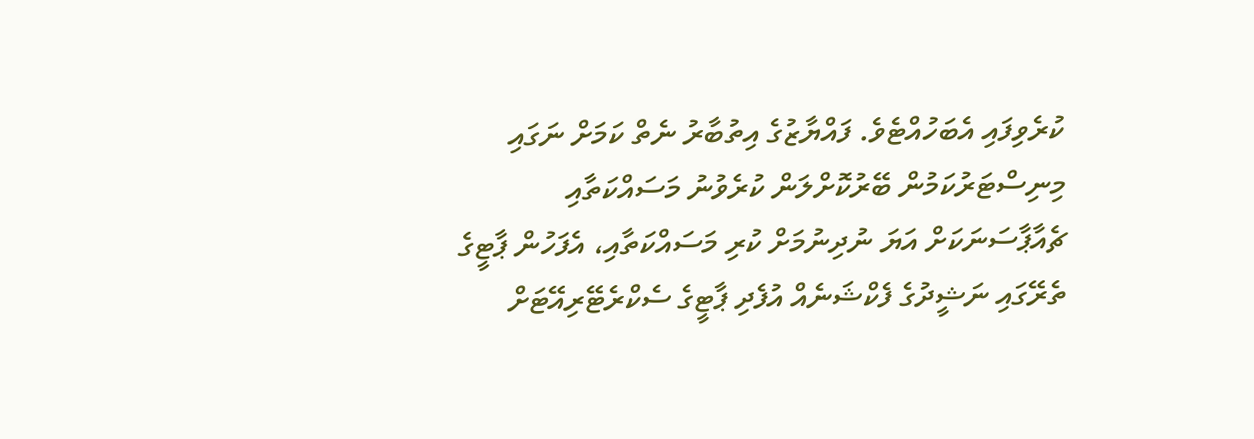ކުރެވިފައި އެބަހުއްޓެވެ. ފައްޔާޒުގެ އިތުބާރު ނެތް ކަމަށް ނަގައި މިނިސްޓަރުކަމުން ބޭރުކޮށްލަން ކުރެވުނު މަސައްކަތާއި ޗެއާޕާސަނަކަށް އަޔަ ނުދިނުމަށް ކުރި މަސައްކަތާއި، އެފަހުން ޕާޓީގެ ތެރޭގައި ނަޝީދުގެ ފެކްޝަނެއް އުފެދި ޕާޓީގެ ސެކްރެޓޭރިއޭޓަށް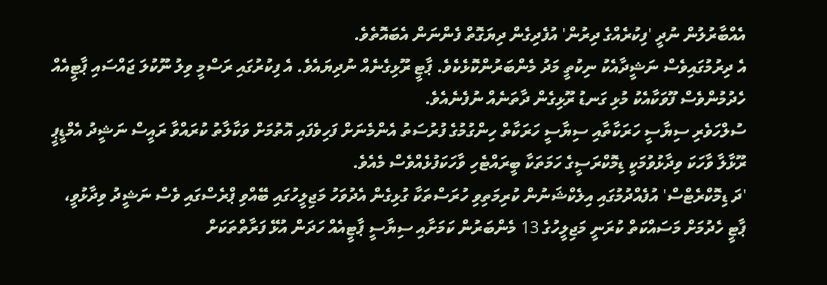އެއްބާރުލުން ނުދީ 'ފިކުރެއްގެ ދިރުން' އުފެދިގެން ދިޔަގޮތް ފެންނަން އެބައޮތެވެ.
އެ ދިރުމުގައިވެސް ނަޝީދާއެކު ނިކުތީ މަދު މެންބަރުންކޮޅެކެވެ. ޕާޓީ ރޫޅިގެނެއް ނުދިޔައެވެ. އެ ފިކުރުގައި ރަސްމީ ވިލު ނޫކުލަ ޖައްސައި ޕާޓީއެއް ހެދުމުންވެސް ފޫވަކާއެކު މުޅި ގަނޑު ރޫޅިގެން ދާތަނެއް ނުފެނެއެވެ.
ސުލްހަވެރި ސިޔާސީ ހަރަކާތާއި ސިޔާސީ ހަރަކާތް ހިންގުމުގެ ފުރުސަތު އެންމެނަށް ފަހިވެފައި އޮތުމަށް ވަކާލާތު ކުރައްވާ ރައީސް ނަޝީދު އެމްޑީޕީ ރޫޅާލާ ވާހަކަ ވިދާޅުވުމަކީ ޑިމޮކްރަސީގެ ހަމަތަކާ ބީރައްޓެހި ވާހަކަފުޅެއްވެސް މެއެވެ.
'ދަ ޑިމޮކްރެޓްސް' އުފެއްދުމުގައި އިލެކްޝަނުން ކުރިމަތިވި ހުރަސްތަކާ ގުޅިގެން އެދުވަހު މަޖިލީހުގައި ބޭއްވި ޕްރެސްގައި ވެސް ނަޝީދު ވިދާޅުވީ، ޕާޓީ ހެދުމަށް މަސައްކަތް ކުރަނީ މަޖިލީހުގެ 13 މެންބަރުން ކަމަށާއި ސިޔާސީ ޕާޓީއެއް ހަދަން އުޅޭ ފަރާތްތަކަށް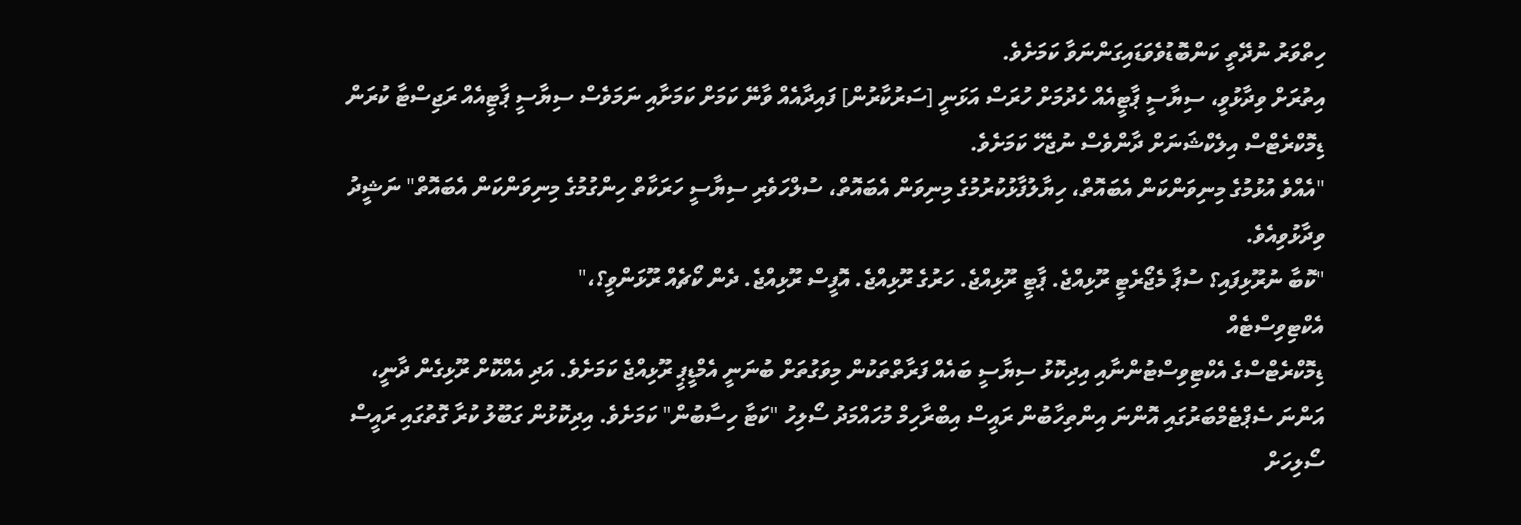ހިތްވަރު ނުދޭތީ ކަންބޮޑުވެވަޑައިގަންނަވާ ކަމަށެވެ.
އިތުރަށް ވިދާޅުވީ، ސިޔާސީ ޕާޓީއެއް ހެދުމަށް ހުރަސް އަޅަނީ [ސަރުކާރުން] ފައިދާއެއް ވާނޭ ކަމަށް ކަމަށާއި ނަމަވެސް ސިޔާސީ ޕާޓީއެއް ރަޖިސްޓާ ކުރަން ޑިމޮކްރެޓްސް އިލެކްޝަނަށް ދާންވެސް ނުޖެހޭ ކަމަށެވެ.
"އެއްވެ އުޅުމުގެ މިނިވަންކަން އެބައޮތް، ހިޔާލުފާޅުކުރުމުގެ މިނިވަން އެބައޮތް، ސުލްހަވެރި ސިޔާސީ ހަރަކާތް ހިންގުމުގެ މިނިވަންކަން އެބައޮތް" ނަޝީދު ވިދާޅުވިއެވެ.
"ކޮބާ ނުރޫޅިފައި؟ ސުޕާ މެޖޯރެޓީ ރޫޅިއްޖެ. ޕާޓީ ރޫޅިއްޖެ. ހަރުގެ ރޫޅިއްޖެ. އޮފީސް ރޫޅިއްޖެ. ދެން ކޯޗެއް ރޫޅަންވީ؟،"
އެކްޓިވިސްޓެއް
ޑިމޮކްރެޓްސްގެ އެކްޓިވިސްޓުންނާއި އިދިކޮޅު ސިޔާސީ ބައެއް ފަރާތްތަކުން މިވަގުތަށް ބުނަނީ އެމްޑީޕީ ރޫޅިއްޖެ ކަމަށެވެ. އަދި އެއްކޮށް ރޫޅިގެން ދާނީ، އަންނަ ސެޕްޓެމްބަރުގައި އޮންނަ އިންތިހާބުން ރައީސް އިބްރާހިމް މުހައްމަދު ސޯލިހު "ކަޓާ ހިސާބުން" ކަމަށެވެ. އިދިކޮޅުން ގަބޫލު ކުރާ ގޮތުގައި ރައީސް ސޯލިހަށް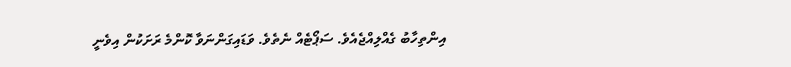އިންތިހާބު ގެއްލިއްޖެއެވެ. ސަޕޯޓެއް ނެތެވެ. ވަޑައިގަންނަވާ ކޮންމެ ރަށަކުން އިވެނީ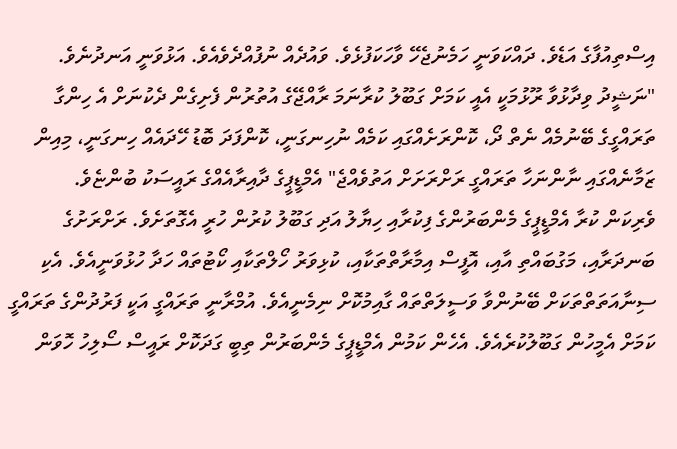އިސްތިއުފާގެ އަޑެވެ. ދައްކަވަނީ ހަމެނުޖެހޭ ވާހަކަފުޅެވެ. ވައުދެއް ނުފުއްދެވެއެވެ. އަޅުވަނީ އަނދުނެވެ.
"ނަޝީދު ވިދާޅުވާ ރޫޅުމަކީ އެއީ ކަމަށް ގަބޫލު ކުރާނަމަ ރާއްޖޭގެ އުތުރުން ފެށިގެން ދެކުނަށް އެ ހިންގާ ތަރައްގީގެ ބޭނުމެއް ނެތް ދޯ، ކޮންރަށެއްގައި ކަމެއް ނުހިނގަނީ، ކޮންފަދަ ބޮޑު ހޭދައެއް ހިނގަނީ، މިއިން ޒަމާނެއްގައި ނާންނަހާ ތަރައްގީ ރަށްރަށަށް އަތުވެއްޖެ" އެމްޑީޕީގެ ދާއިރާއެއްގެ ރައީސަކު ބުންޏެވެ.
ވެރިކަން ކުރާ އެމްޑީޕީގެ މެންބަރުންގެ ފިކުރާއި ހިޔާލު އަދި ގަބޫލު ކުރުން ހުރީ އެގޮތަށެވެ. ރަށްރަށުގެ ބަނދަރާއި، މަގުބައްތި އާއި، އޮފީސް އިމާރާތްތަކާއި، ކުޅިވަރު ހޯލްތަކާއި ކޯޓުތައް ހަދާ ހުޅުވަނީއެވެ. އެކި ސިނާއަތަތްތަކަށް ބޭނުންވާ ވަސީލަތްތައް ގާއިމުކޮށް ނިމެނީއެވެ. އުމްރާނީ ތަރައްގީ އަކީ ފަރުދުންގެ ތަރައްގީ ކަމަށް އެމީހުން ގަބޫލުކުރެއެވެ. އެހެން ކަމުން އެމްޑީޕީގެ މެންބަރުން ތިބީ ގަދަކޮށް ރައީސް ސޯލިހު ހޮވަން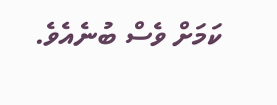ކަމަށް ވެސް ބުނެއެވެ.